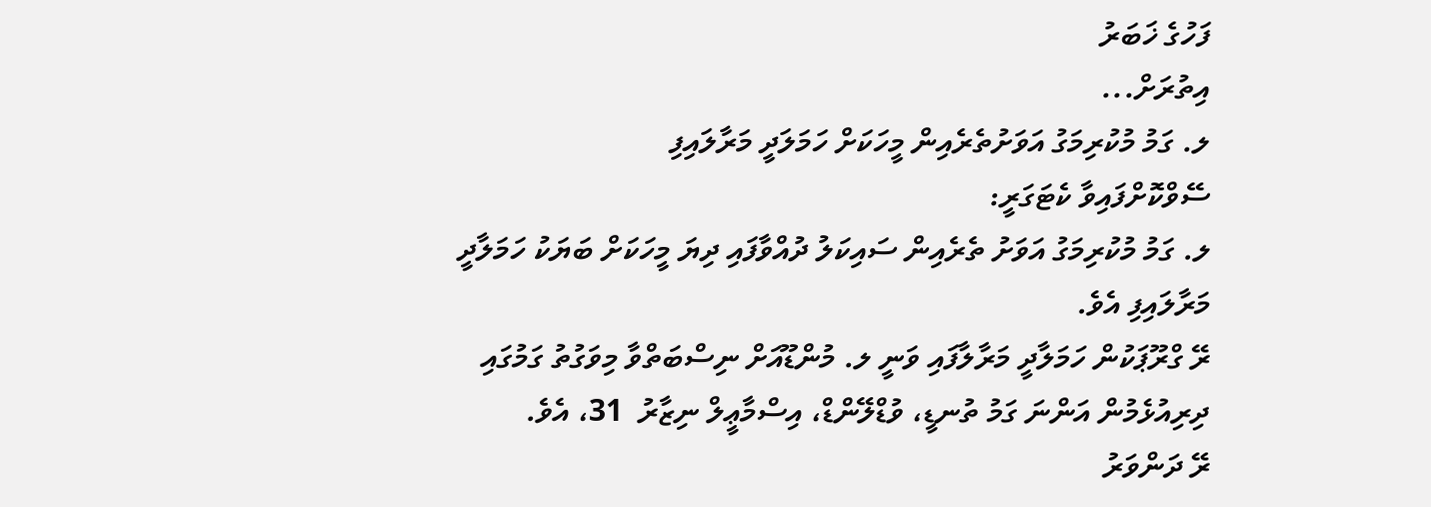ފަހުގެ ޚަބަރު
އިތުރަށް...
ލ. ގަމު މުކުރިމަގު އަވަށުތެރެއިން މީހަކަށް ހަމަލަދީ މަރާލައިފި
ސޭވްކޮށްފައިވާ ކެޓަގަރީ:
ލ. ގަމު މުކުރިމަގު އަވަށު ތެރެއިން ސައިކަލު ދުއްވާފައި ދިޔަ މީހަކަށް ބަޔަކު ހަމަލާދީ މަރާލައިފި އެވެ.
ރޭ ގްރޫޕަކުން ހަމަލާދީ މަރާލާފައި ވަނީ ލ. މުންޑޫއަށް ނިސްބަތްވާ މިވަގުތު ގަމުގައި ދިރިއުޅެމުން އަންނަ ގަމު ތުނޑީ، ވުޑްލޭންޑް، އިސްމާޢީލް ނިޒާރު  31، އެވެ.
ރޭ ދަންވަރު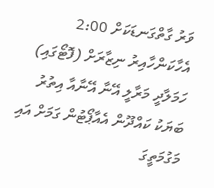ވަރު ގާތްގަނޑަކަށް 2:00 އެހާކަންހާއިރު ނިޒާރަށް (ފޮޓޯގައި) ހަމަލާދީ މަރާލީ އޭނާ އޭނާއާ އިތުރު ބަޔަކު ކައްދޫން އެއާޕޯޓުން ގަމަށް އައި މަގުމަތީގަ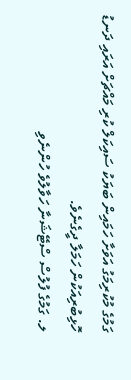ގަމުގެ މުކުރިމަގު އަވަށާ ހަމައިން ބަޔަކު ސައިކަލް ކުރި މައްޗަށް އަރައި ދަނޑު ހޮޅިބުރިއަކުން ހަމަލާ ދީގެނެވެ.
ލ. ގަމުގެ ފުލުސް ސްޓޭޝަނާ ހަވާލުވެ ހުންނެވި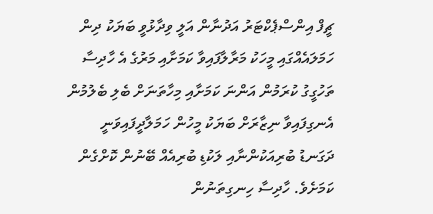ޗީފް އިންސްޕެކްޓަރު އަދުނާން އަލީ ވިދާޅުވީ ބަޔަކު ދިން ހަމަލައެއްގައި މީހަކު މަރާލާފައިވާ ކަމަށާއި މަރުގެ އެ ހާދިސާ ތަހުގީގު ކުރަމުން އަންނަ ކަމަށާއި މިހާތަނަށް ބެލި ބެލުމުން އެނގިފައިވާ ނިޒާރަށް ބަޔަކު މީހުން ހަމަލާދީފައިވަނީ ދަގަނޑު ބުރިއަކުންނާއި ލަކުޑި ބުރިއެއް ބޭނުން ކޮށްގެން ކަމަށެވެ. ހާދިސާ ހިނގިތަނުން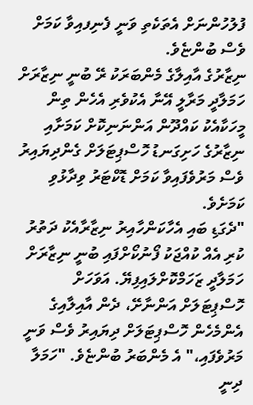ފުލުހުންނަށް އެތަކެތި ވަނީ ފެނިފއިވާ ކަމަށް ވެސް ބުންޏެވެ.
ނިޒާރުގެ އާއިލާގެ މެންބަރަކު ރޭ ބުނީ ނިޒާރަށް ހަމަލާދީ މަރާލީ އޭނާ އެކުވެރި އެހެން ތިން މީހަކާއެކު ކައްދޫން އަންނަނިކޮށް ކަމަށާއި ނިޒާރުގެ ހަށިގަނޑު ހޮސްޕިޓަލަށް ގެންދިޔައިރު ވެސް މަރުވެފައިވާ ކަމަށް ޑޮކްޓަރު ވިދާޅުވި ކަމަށެވެ.
"ދެގަޑި ބައި އެހާކަންހާއިރު ނިޒާރާއެކު ދަތުރު ކުރި އެއް ކުއްޖަކު ފޯނުކޯށްފައި ބުނީ ނިޒާރަށް ހަމަލާދީ ޒަހަމްކޮށްލައިފިޔޭ. އަވަހަށް ހޮސްޕިޓަލަށް އަންނާށޭ، ދެން އާއިލާއިގެ އެންމެހެން ހޮސްޕިޓަލަށް ދިޔައިރު ވެސް ވަނީ މަރުވެފައި،" އެ މެންބަރު ބުންޏެވެ. "ހަމަލާ ދިނީ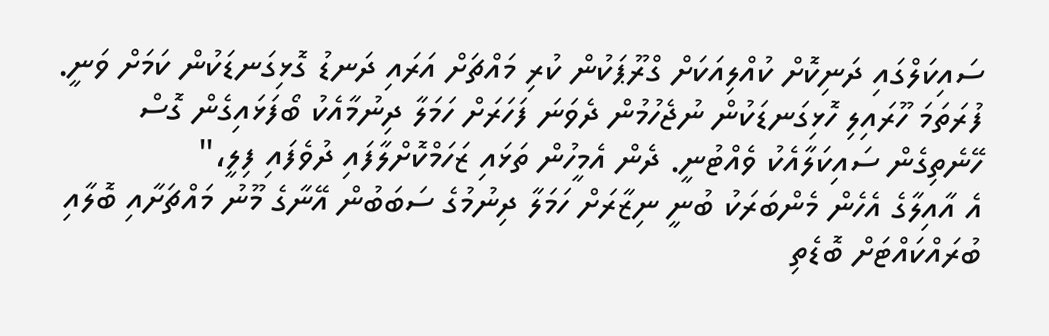ސައިކަލްގައި ދަނިކޮށް ކުއްލިއަކަށް ގްރޫޕަކުން ކުރި މައްޗަށް އަރައި ދަނޑު ގޮޅިގަނޑަކުން ކަމަށް ވަނީ. ފުރަތަމަ ހޫރައިލި ހޮޅިގަނޑަކުން ނުޖެހުމުން ދެވަނަ ފަހަރަށް ހަމަލާ ދިނުމާއެކު ބޯފަޅައިގެން ގޮސް ހޭނެތިގެން ސައިކަލާއެކު ވެއްޓުނީ. ދެން އެމީހުން ތަޅައި ޒަހަމްކޮށްލާފައި ދުވެފައި ފިލީ،"
އެ އާއިލާގެ އެހެން މެންބަރަކު ބުނީ ނިޒާރަށް ހަމަލާ ދިނުމުގެ ސަބަބުން އޭނާގެ މޫނު މައްޗަށާއި ބޮލާއި ބުރައްކައްޓަށް ބޮޑެތި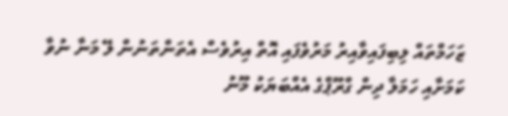ޒަހަމްތައް ލިބިފައިވާއިރު މަރުވެފައި އޮތް އިރުވެސް އެތަންތަނުން ލޭ މަނާ ނުވާ ކަމަށާއި ހަމަލާ ދިން ގްރޫޕްގެ އެއްބަޔަކު މޫނު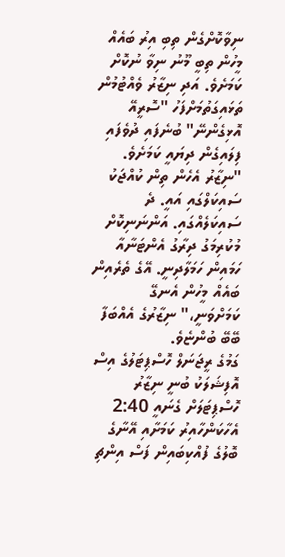ނިވާކޮށްގެން ތިބި އިރު ބައެއް މީހުން ތިބީ މޫނު ނިވާ ނުކޮށް ކަމަށެވެ. އަދި ނިޒާރު ވެއްޓުމުން ތަޅައިގަތުމަށްފަހު "ސޮރީއޭ އޮޅިގެންނޭ" ބުނެފައި ދުވެފައި ފިލައިގެން ދިޔައީ ކަމަށެވެ.
"ނިޒާރު އެހެން ތިން ކުއްޖަކު ސައިކަލްގައި އައީ. ދެ ސައިކަލެއްގައި. އަންނަނިކޮށް މުކުރިމަގު ދިރާގު އެންޓަނާއާ ހަމައިން ހަމަލާދިނީ. އޭގެ ތެރެއިން ބައެއް މީހުން އެނގޭ ކަމަށްވަނީ،" ނިޒާރުގެ އެއްބަފާ ބޭބޭ ބުންޏެވެ.
ގަމުގެ ރީޖަނަލް ހޮސްޕިޓަލުގެ އިސް އޮފިޝަލަކު ބުނީ ނިޒާރު ހޮސްޕިޓަލަށް ގެނައީ 2:40 އެހާކަންހާއިރު ކަމަށާއި އޭނާގެ ބޮލުގެ ފުއްކިބައިން ފަސް އިންޗި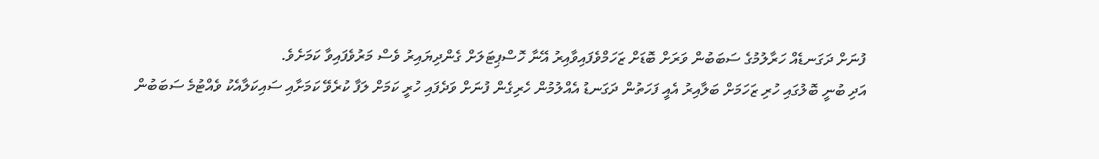ފުނަށް ދަގަނޑެއް ހަރާލުމުގެ ސަބަބުން ވަރަށް ބޮޑަށް ޒަހަމްވެފައިވާއިރު އޭނާ ހޮސްޕިޓަލަށް ގެންދިޔައިރު ވެސް މަރުވެފައިވާ ކަމަށެވެ.
އަދި ބުނީ ބޮލުގައި ހުރި ޒަހަމަށް ބަލާއިރު އެއީ ފަހަތުން ދަގަނޑު އެއްލުމުން ހެރިގެން ފުނަށް ވަދެފައި ހުރީ ކަމަށް ލަފާ ކުރެވޭ ކަމަށާއި ސައިކަލާއެކު ވެއްޓުމެ ސަބަބުން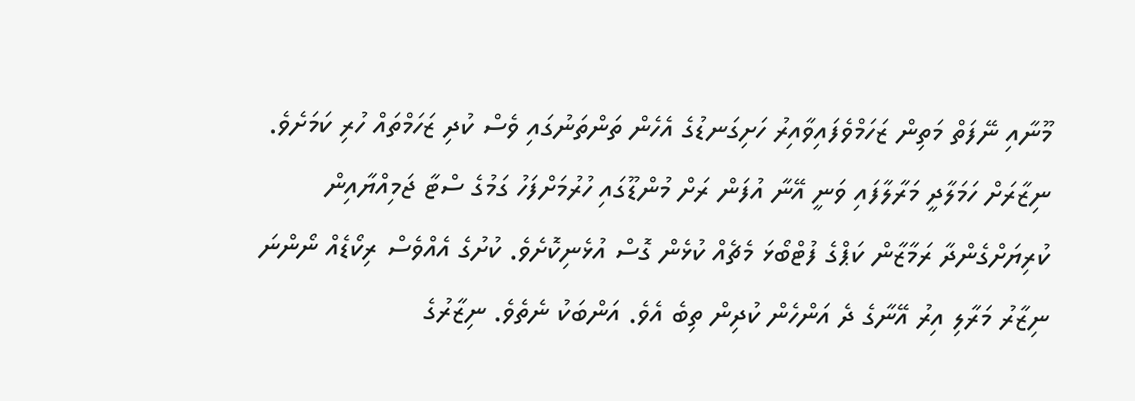މޫނާއި ނޭފަތް މަތިން ޒަހަމްވެފައިވާއިރު ހަށިގަނޑުގެ އެހެން ތަންތަނުގައި ވެސް ކުދި ޒަހަމްތައް ހުރި ކަމަށެވެ.
ނިޒާރަށް ހަމަލާދީ މަރާލާފައި ވަނީ އޭނާ އުފަން ރަށް މުންޑޫގައި ހުރުމަށްފަހު ގަމުގެ ސްޓާ ޖަމިއްޔާއިން ކުރިޔަށްގެންދާ ރަމާޒާން ކަޕްގެ ފުޓްބޯޅަ މެޗެއް ކުޅެން ގޮސް އުޅެނިކޮށެވެ. ކުށުގެ އެއްވެސް ރިކޯޑެއް ނޯންނަ ނިޒާރު މަރާލި އިރު އޭނާގެ ދެ އަންހެން ކުދިން ތިބެ އެވެ. އަންބަކު ނެތެވެ. ނިޒާރުގެ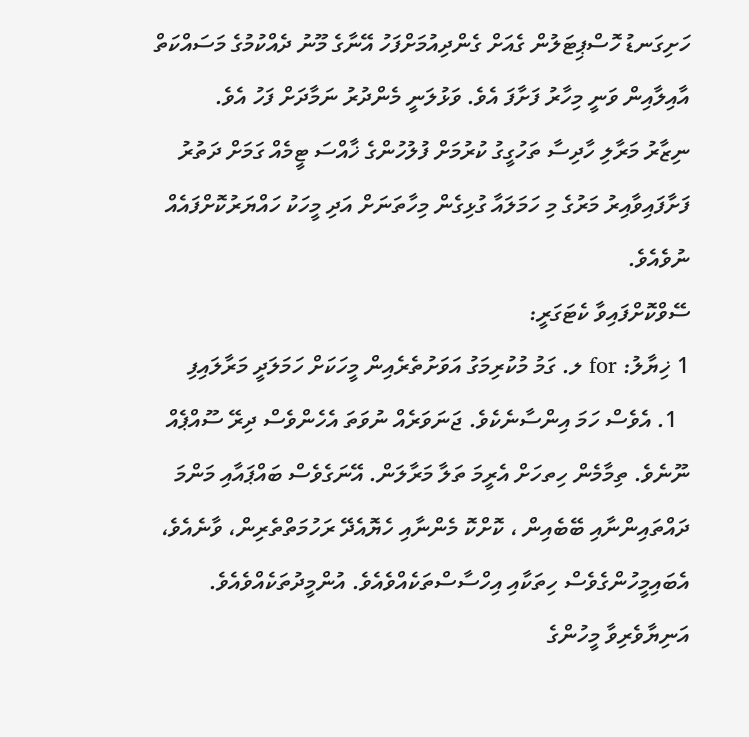ހަށިގަނޑު ހޮސްޕިޓަލުން ގެއަށް ގެންދިއުމަށްފަހު އޭނާގެ މޫނު ދެއްކުމުގެ މަސައްކަތް އާއިލާއިން ވަނީ މިހާރު ފަށާފަ އެވެ. ވަޅުލަނީ މެންދުރު ނަމާދަށް ފަހު އެވެ.
ނިޒާރު މަރާލި ހާދިސާ ތަހުގީގު ކުރުމަށް ފުލުހުންގެ ޚާއްސަ ޓީމެއް ގަމަށް ދަތުރު ފަށާފައިވާއިރު މަރުގެ މި ހަމަލައާ ގުޅިގެން މިހާތަނަށް އަދި މީހަކު ހައްޔަރުކޮށްފައެއް ނުވެއެވެ.
ސޭވްކޮށްފައިވާ ކެޓަގަރީ:
1 ޚިޔާލު: for ލ. ގަމު މުކުރިމަގު އަވަށުތެރެއިން މީހަކަށް ހަމަލަދީ މަރާލައިފި
  1. އެވެސް ހަމަ އިންސާނެކެވެ. ޖަނަވަރެއް ނުވަތަ އެހެންވެސް ދިރޭ ސޫއްޕެއް ނޫނެވެ. ތިމާމެން ހިތހަށް އެރީމަ ތަލާ މަރާލަން. އޭނަގެވެސް ބައްޕައާއި މަންމަ ދައްތައިންނާއި ބޭބެއިން ، ކޮށްކޮ މެންނާއި ހެޔޮއެދޭ ރަހުމަތްތެރިން، ވާނެއެވެ، އެބައިމީހުންގެވެސް ހިތަކާއި އިހްސާސްތަކެއްވެއެވެ. އުންމީދުތަކެއްވެއެވެ. އަނިޔާވެރިވާ މީހުންގެ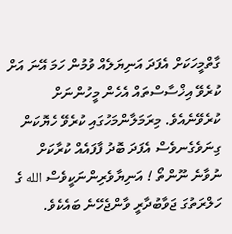ގާތްމީހަކަށް އެފަދަ އަނިޔަލެއް ވުމުން ހަމަ އޭނަ އަށް ކުރެވޭ އިޚްސާސްތައް އެހެން މީހުންނަށް ކުރެވޭނެއެވެ. މިރަމަލާންމަހުގައި ކުރެވޭ ހެޔޮކަން ގިނަވެގެނވެސް އެފަދަ ބޮދު ފާފައެއް ކުރާކަށް ނުވާނެ ނޫންތޯ ! އަނިޔާވެރިންނަކީވެސް الله ގެ ހަލްރަތުގަ ޖަވާބުދާރީ ވާންޖެހޭނެ ބައެކެވެ.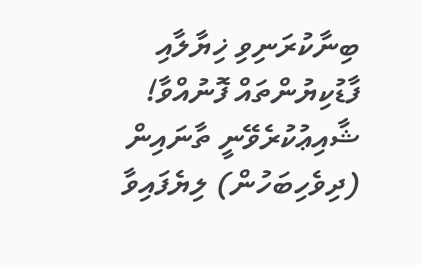ބިނާކުރަނިވި ޚިޔާލާއި ފާޑުކިޔުންތައް ފޮނުއްވާ! ޝާއިޢުކުރެވޭނީ ތާނައިން (ދިވެހިބަހުން) ލިޔެފައިވާ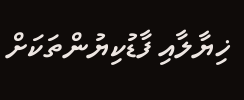ޚިޔާލާއި ފާޑުކިޔުންތަކަށް